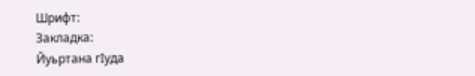Шрифт:
Закладка:
Йуьртана гIуда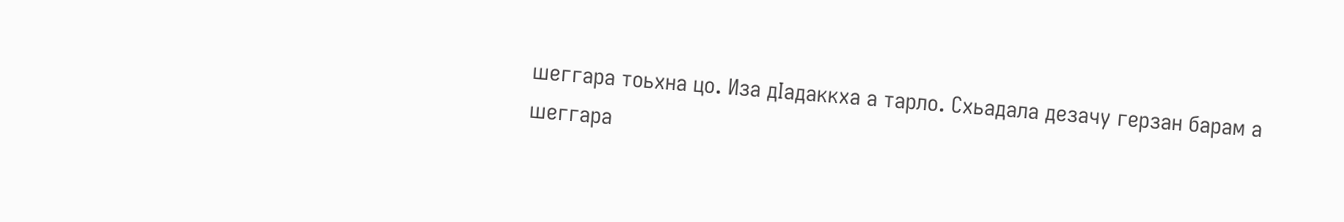шеггара тоьхна цо. Иза дIадаккха а тарло. Схьадала дезачу герзан барам а шеггара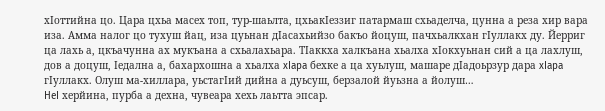хIоттийна цо. Цара цхьа масех топ, тур-шаьлта, цхьакIеззиг патармаш схьаделча, цунна а реза хир вара иза. Амма налог цо тухуш йац, иза цуьнан дIасахьийзо бакъо йоцуш, пачхьалкхан гIуллакх ду. Йерриг ца лахь а, цкъачунна ах мукъана а схьалахьара. ТIаккха халкъана хьалха хIокхуьнан сий а ца лахлуш, дов а доцуш, Iедална а, бахархошна а хьалха xIapa бехке а ца хуьлуш, машаре дIадоьрзур дара xIapa гIуллакх. Олуш ма-хиллара, уьстагIий дийна а дуьсуш, берзалой йуьзна а йолуш…
HeI херйина, пурба а дехна, чувеара хехь лаьтта эпсар.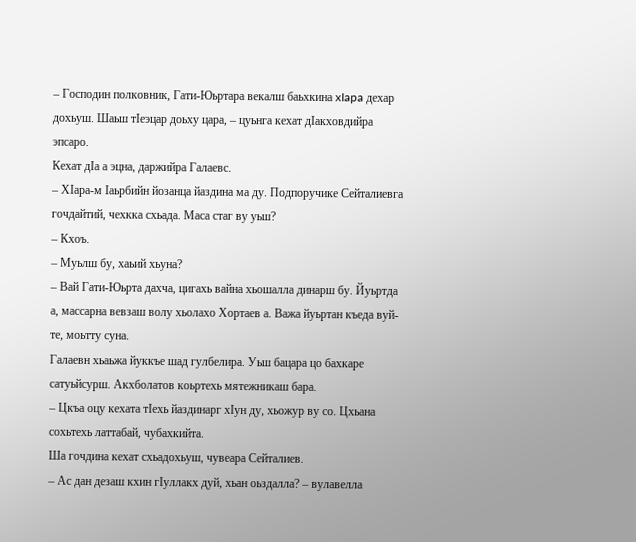– Господин полковник, Гати-Юьртара векалш баьхкина xIapa дехар дохьуш. Шаьш тIеэцар доьху цара, – цуьнга кехат дIакховдийра эпсаро.
Кехат дIа а эцна, даржийра Галаевс.
– ХIара-м Iаьрбийн йозанца йаздина ма ду. Подпоручике Сейталиевга гочдайтий, чехкка схьада. Маса стаг ву уьш?
– Кхоъ.
– Муьлш бу, хаьий хьуна?
– Вай Гати-Юьрта дахча, цигахь вайна хьошалла динарш бу. Йуьртда а, массарна вевзаш волу хьолахо Хортаев а. Важа йуьртан къеда вуй-те, моьтту суна.
Галаевн хьаьжа йуккъе шад гулбелира. Уьш бацара цо бахкаре сатуьйсурш. Акхболатов коьртехь мятежникаш бара.
– Цкъа оцу кехата тIехь йаздинарг хIун ду, хьожур ву со. Цхьана сохьтехь латтабай, чубахкийта.
Ша гочдина кехат схьадохьуш, чувеара Сейталиев.
– Ас дан дезаш кхин гIуллакх дуй, хьан оьздалла? – вулавелла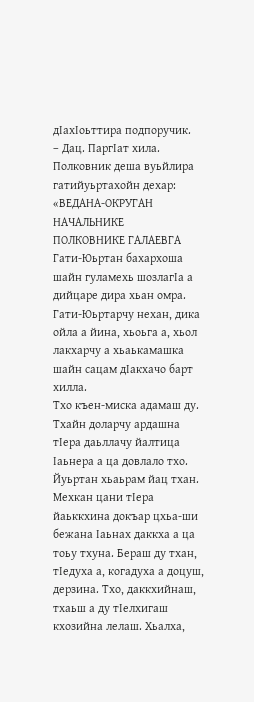дIахIоьттира подпоручик.
– Дац. ПаргIат хила.
Полковник деша вуьйлира гатийуьртахойн дехар:
«ВЕДАНА-ОКРУГАН НАЧАЛЬНИКЕ
ПОЛКОВНИКЕ ГАЛАЕВГА
Гати-Юьртан бахархоша шайн гуламехь шозлагIа а дийцаре дира хьан омра. Гати-Юьртарчу нехан, дика ойла а йина, хьоьга а, хьол лакхарчу а хьаькамашка шайн сацам дIакхачо барт хилла.
Тхо къен-миска адамаш ду. Тхайн доларчу ардашна тIера даьллачу йалтица Iаьнера а ца довлало тхо. Йуьртан хьаьрам йац тхан. Мехкан цани тIера йаьккхина докъар цхьа-ши бежана Iаьнах даккха а ца тоьу тхуна. Бераш ду тхан, тIедуха а, когадуха а доцуш, дерзина. Тхо, даккхийнаш, тхаьш а ду тIелхигаш кхозийна лелаш. Хьалха,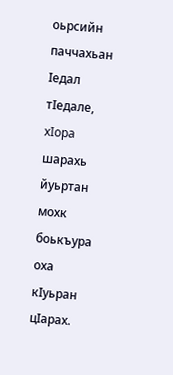оьрсийн паччахьан Iедал тIедале, xIopa шарахь йуьртан мохк боькъура оха кIуьран цIарах.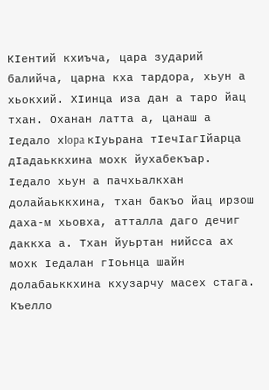КIентий кхиъча, цара зударий балийча, царна кха тардора, хьун а хьокхий. ХIинца иза дан а таро йац тхан. Оханан латта а, цанаш а Iедало хIopa кIуьрана тIечIагIйарца дIадаьккхина мохк йухабекъар. Iедало хьун а пачхьалкхан долайаьккхина, тхан бакъо йац ирзош даха-м хьовха, атталла даго дечиг даккха а. Тхан йуьртан нийсса ах мохк Iедалан гIоьнца шайн долабаьккхина кхузарчу масех стага. Къелло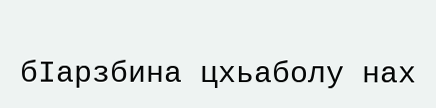бIарзбина цхьаболу нах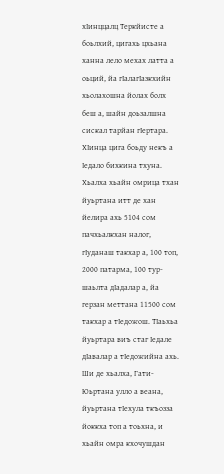хIинццалц Теркйисте а боьлхий, цигахь цхьана ханна лело мехах латта а оьций, йа гIалагIазкхийн хьолахошна йолах болх беш а, шайн доьзалшна сискал тарйан гIертара. ХIинца цига боьду некъ а Iедало бихкина тхуна.
Хьалха хьайн омрица тхан йуьртана итт де хан йелира ахь 5104 сом пачхьалкхан налог, гIуданаш такхар а, 100 топ, 2000 патарма, 100 тур-шаьлта дIадалар а, йа герзан меттана 11500 сом такхар а тIедожош. ТIаьхьа йуьртара виъ стаг Iедале дIавалар а тIедожийна ахь. Ши де хьалха, Гати-Юьртана улло а веана, йуьртана тIехула ткъозза йоккха топ а тоьхна, и хьайн омра кхочушдан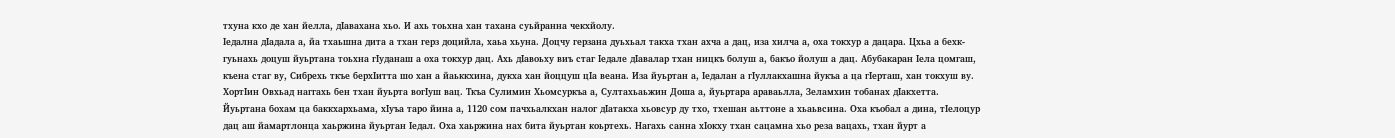тхуна кхо де хан йелла, дIавахана хьо. И ахь тоьхна хан тахана суьйранна чекхйолу.
Iедална дIадала а, йа тхаьшна дита а тхан герз доцийла, хаьа хьуна. Доцчу герзана дуьхьал такха тхан ахча а дац, иза хилча а, oхa токхур а дацара. Цхьа а бехк-гуьнахь доцуш йуьртана тоьхна гIуданаш а оха токхур дац. Ахь дIавоьху виъ стаг Iедале дIавалар тхан ницкъ болуш а, бакъо йолуш а дац. Абубакаран Iела цомгаш, къена стаг ву, Сибрехь ткъе берхIитта шo хан а йаьккхина, дукха хан йоццуш цIа веана. Иза йуьртан а, Iедалан а гIуллакхашна йукъа а ца гIерташ, хан токхуш ву. ХортIин Овхьад наггахь бен тхан йуьрта вoгIyш вац. Ткъа Сулимин Хьомсуркъа а, Султахьаьжин Доша а, йуьртара араваьлла, Зеламхин тобанах дIакхетта.
Йуьртана бохам ца баккхархьама, хIуъа таро йина а, 1120 сом пачхьалкхан налог дIатакха хьовсур ду тхо, тхешан аьттоне а хьаьвсина. Oхa къобал а дина, тIелоцур дац аш йамартлонца хаьржина йуьртан Iедал. Оха хаьржина нах бита йуьртан коьртехь. Нагахь санна хIокху тхан сацамна хьо реза вацахь, тхан йурт а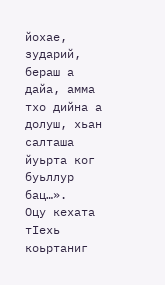йохае, зударий, бераш а дайа, амма тхо дийна а долуш, хьан салташа йуьрта ког буьллур бац…».
Оцу кехата тIехь коьртаниг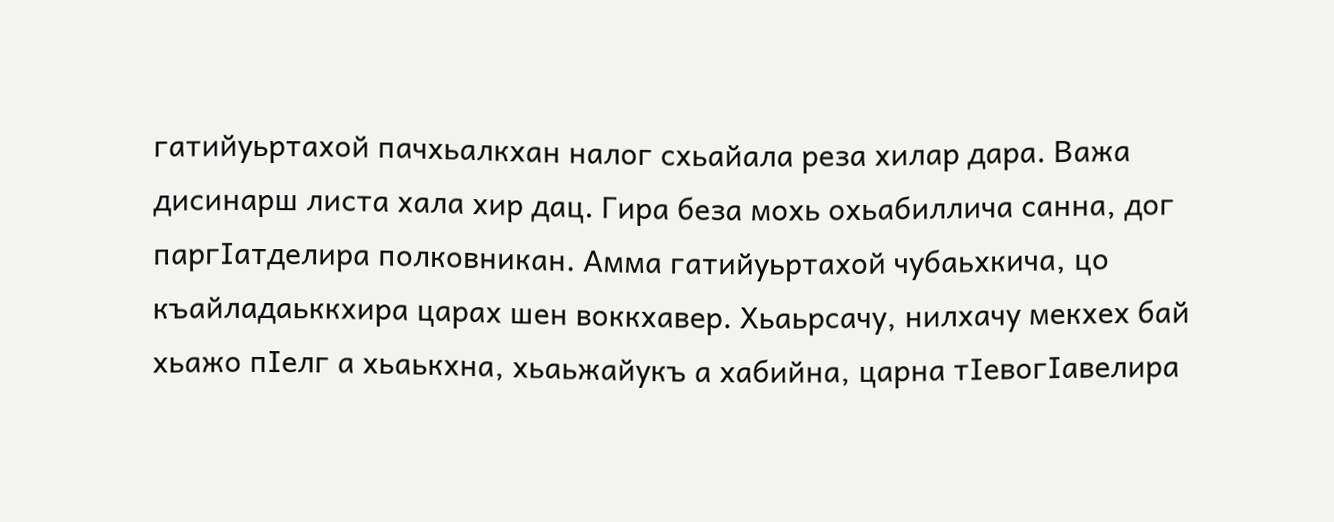гатийуьртахой пачхьалкхан налог схьайала реза хилар дара. Важа дисинарш листа хала хир дац. Гира беза мохь охьабиллича санна, дог паргIатделира полковникан. Амма гатийуьртахой чубаьхкича, цо къайладаьккхира царах шен воккхавер. Хьаьрсачу, нилхачу мекхех бай хьажо пIелг а хьаькхна, хьаьжайукъ а хабийна, царна тIевогIавелира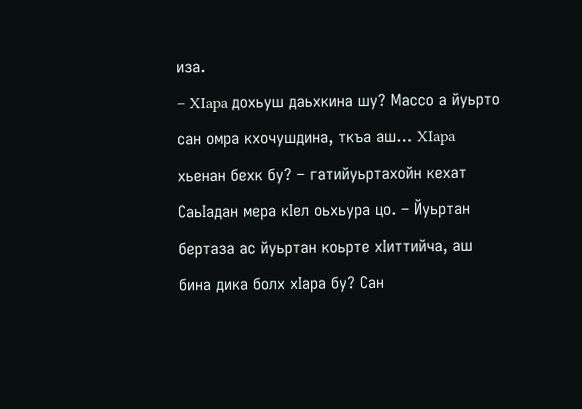иза.
– XIapa дохьуш даьхкина шу? Массо а йуьрто сан омра кхочушдина, ткъа аш… XIapa хьенан бехк бу? – гатийуьртахойн кехат СаьIадан мера кIел оьхьура цо. – Йуьртан бертаза ас йуьртан коьрте хIиттийча, аш бина дика болх хIара бу? Сан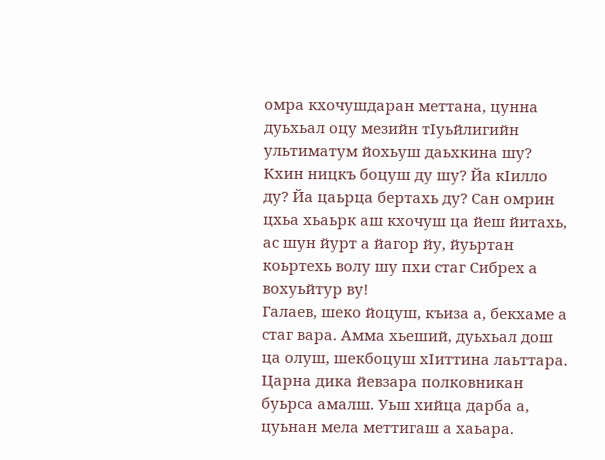омра кхочушдаран меттана, цунна дуьхьал оцу мезийн тIуьйлигийн ультиматум йохьуш даьхкина шу? Кхин ницкъ боцуш ду шу? Йа кIилло ду? Йа цаьрца бертахь ду? Сан омрин цхьа хьаьрк аш кхочуш ца йеш йитахь, ас шун йурт а йагор йу, йуьртан коьртехь волу шу пхи стаг Сибрех а вохуьйтур ву!
Галаев, шеко йоцуш, къиза а, бекхаме а стаг вара. Амма хьеший, дуьхьал дош ца олуш, шекбоцуш хIиттина лаьттара. Царна дика йевзара полковникан буьрса амалш. Уьш хийца дарба а, цуьнан мела меттигаш а хаьара.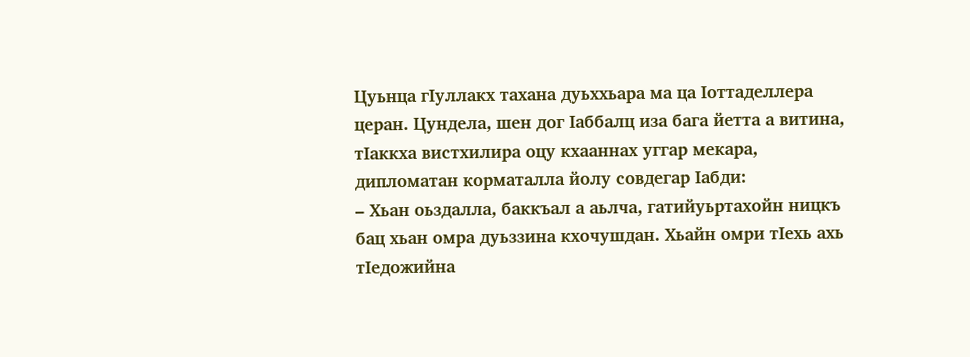Цуьнца гIуллакх тахана дуьххьара ма ца Iоттаделлера церан. Цундела, шен дог Iаббалц иза бага йетта а витина, тIаккха вистхилира оцу кхааннах уггар мекара, дипломатан корматалла йолу совдегар Iабди:
– Хьан оьздалла, баккъал а аьлча, гатийуьртахойн ницкъ бац хьан омра дуьззина кхочушдан. Хьайн омри тIехь ахь тIедожийна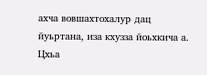ахча вовшахтохалур дац йуьртана, иза кхузза йоьхкича а. Цхьа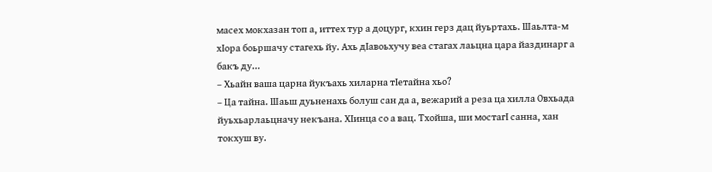масех мокхазан топ а, иттех тур а доцург, кхин герз дац йуьртахь. Шаьлта-м xIора боьршачу стагехь йу. Ахь дIавоьхучу веа стагах лаьцна цара йаздинарг а бакъ ду…
– Хьайн ваша царна йукъахь хиларна тIетайна хьо?
– Ца тайна. Шаьш дуьненахь болуш сан да а, вежарий а реза ца хилла Овхьада йуьхьарлаьцначу некъана. ХIинца со а вац. Тхойша, ши мостагI санна, хан токхуш ву.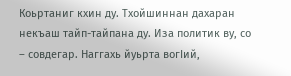Коьртаниг кхин ду. Тхойшиннан дахаран некъаш тайп-тайпана ду. Иза политик ву, со – совдегар. Наггахь йуьрта вогIий,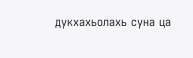дукхахьолахь суна ца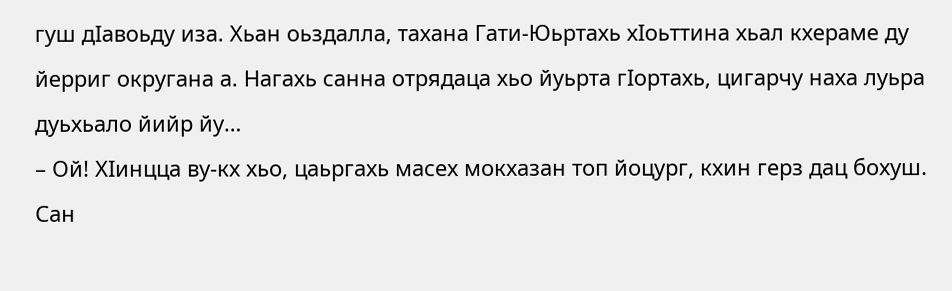гуш дIавоьду иза. Хьан оьздалла, тахана Гати-Юьртахь хIоьттина хьал кхераме ду йерриг округана а. Нагахь санна отрядаца хьо йуьрта гIортахь, цигарчу наха луьра дуьхьало йийр йу…
– Ой! ХIинцца ву-кх хьо, цаьргахь масех мокхазан топ йоцург, кхин герз дац бохуш. Сан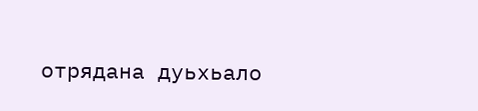отрядана дуьхьало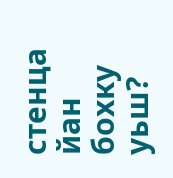стенца йан бохку уьш?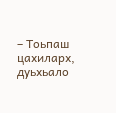– Тоьпаш цахиларх, дуьхьало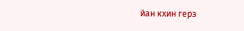йан кхин герз